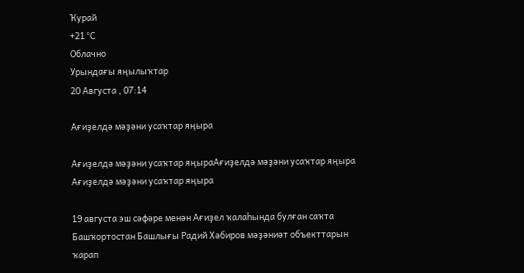Ҡурай
+21 °С
Облачно
Урындағы яңылыҡтар
20 Августа , 07:14

Ағиҙелдә мәҙәни усаҡтар яңыра

Ағиҙелдә мәҙәни усаҡтар яңыраАғиҙелдә мәҙәни усаҡтар яңыра
Ағиҙелдә мәҙәни усаҡтар яңыра

19 августа эш сәфәре менән Ағиҙел ҡалаһында булған саҡта Башҡортостан Башлығы Радий Хәбиров мәҙәниәт объекттарын ҡарап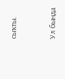сыҡты.


Ул бында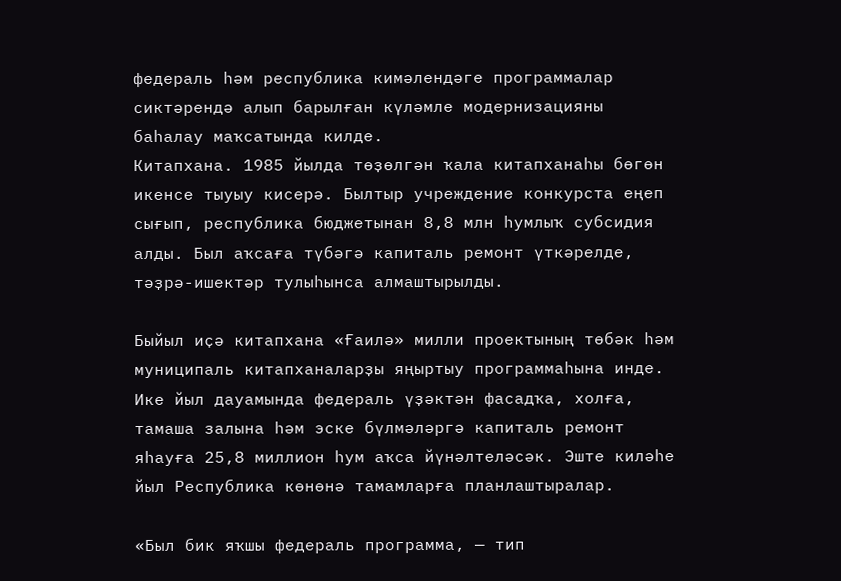федераль һәм республика кимәлендәге программалар сиктәрендә алып барылған күләмле модернизацияны баһалау маҡсатында килде.
Китапхана. 1985 йылда төҙөлгән ҡала китапханаһы бөгөн икенсе тыуыу кисерә. Былтыр учреждение конкурста еңеп сығып, республика бюджетынан 8,8 млн һумлыҡ субсидия алды. Был аҡсаға түбәгә капиталь ремонт үткәрелде, тәҙрә-ишектәр тулыһынса алмаштырылды.

Быйыл иҫә китапхана «Ғаилә» милли проектының төбәк һәм муниципаль китапханаларҙы яңыртыу программаһына инде. Ике йыл дауамында федераль үҙәктән фасадҡа, холға, тамаша залына һәм эске бүлмәләргә капиталь ремонт яһауға 25,8 миллион һум аҡса йүнәлтеләсәк. Эште киләһе йыл Республика көнөнә тамамларға планлаштыралар.

«Был бик яҡшы федераль программа, — тип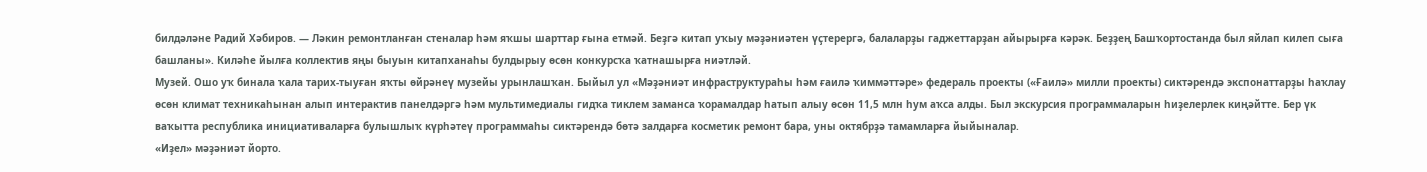билдәләне Радий Хәбиров. — Ләкин ремонтланған стеналар һәм яҡшы шарттар ғына етмәй. Беҙгә китап уҡыу мәҙәниәтен үҫтерергә, балаларҙы гаджеттарҙан айырырға кәрәк. Беҙҙең Башҡортостанда был яйлап килеп сыға башланы». Киләһе йылға коллектив яңы быуын китапханаһы булдырыу өсөн конкурсҡа ҡатнашырға ниәтләй.
Музей. Ошо уҡ бинала ҡала тарих-тыуған яҡты өйрәнеү музейы урынлашҡан. Быйыл ул «Мәҙәниәт инфраструктураһы һәм ғаилә ҡиммәттәре» федераль проекты («Ғаилә» милли проекты) сиктәрендә экспонаттарҙы һаҡлау өсөн климат техникаһынан алып интерактив панелдәргә һәм мультимедиалы гидҡа тиклем заманса ҡорамалдар һатып алыу өсөн 11,5 млн һум аҡса алды. Был экскурсия программаларын һиҙелерлек киңәйтте. Бер үк ваҡытта республика инициативаларға булышлыҡ күрһәтеү программаһы сиктәрендә бөтә залдарға косметик ремонт бара, уны октябрҙә тамамларға йыйыналар.
«Иҙел» мәҙәниәт йорто.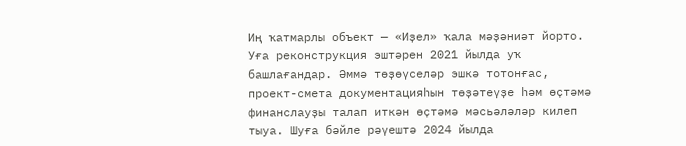Иң ҡатмарлы объект — «Иҙел» ҡала мәҙәниәт йорто. Уға реконструкция эштәрен 2021 йылда уҡ башлағандар. Әммә төҙөүселәр эшкә тотонғас, проект-смета документацияһын төҙәтеүҙе һәм өҫтәмә финанслауҙы талап иткән өҫтәмә мәсьәләләр килеп тыуа. Шуға бәйле рәүештә 2024 йылда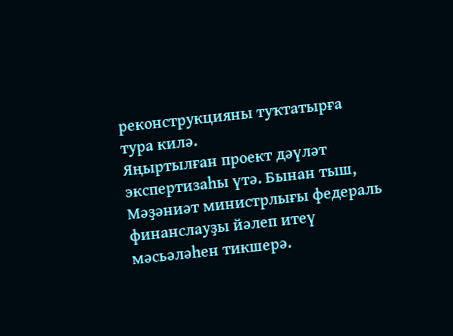реконструкцияны туҡтатырға тура килә.
Яңыртылған проект дәүләт экспертизаһы үтә. Бынан тыш, Мәҙәниәт министрлығы федераль финанслауҙы йәлеп итеү мәсьәләһен тикшерә.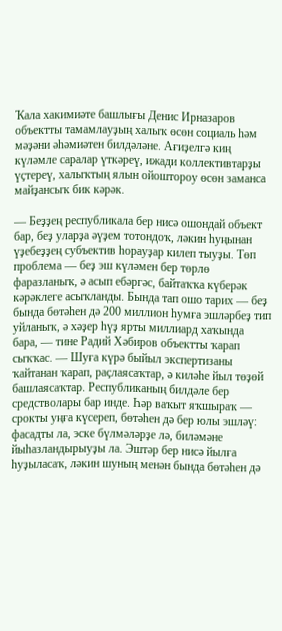Ҡала хакимиәте башлығы Денис Ирназаров объектты тамамлауҙың халыҡ өсөн социаль һәм мәҙәни әһәмиәтен билдәләне. Ағиҙелгә киң күләмле саралар үткәреү, ижади коллективтарҙы үҫтереү, халыҡтың ялын ойоштороу өсөн заманса майҙансыҡ бик кәрәк.

— Беҙҙең республикала бер нисә ошондай объект бар, беҙ уларҙа әүҙем тотондоҡ, ләкин һуңынан үҙебеҙҙең субъектив һорауҙар килеп тыуҙы. Төп проблема — беҙ эш күләмен бер төрлө фаразланыҡ, ә асып ебәргәс, байтаҡҡа күберәк кәрәклеге асыҡланды. Бында тап ошо тарих — беҙ бында бөтәһен дә 200 миллион һумға эшләрбеҙ тип уйланыҡ, ә хәҙер һүҙ ярты миллиард хаҡында бара, — тине Радий Хәбиров объектты ҡарап сыҡҡас. — Шуға күрә быйыл экспертизаны ҡайтанан ҡарап, раҫлаясаҡтар, ә киләһе йыл төҙөй башлаясаҡтар. Республиканың билдәле бер средстволары бар инде. Һәр ваҡыт яҡшыраҡ — срокты уңға күсереп, бөтәһен дә бер юлы эшләү: фасадты ла, эске бүлмәләрҙе лә, биләмәне йыһазландырыуҙы ла. Эштәр бер нисә йылға һуҙыласаҡ, ләкин шуның менән бында бөтәһен дә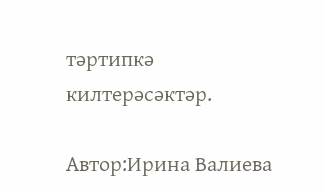тәртипкә килтерәсәктәр.

Автор:Ирина Валиева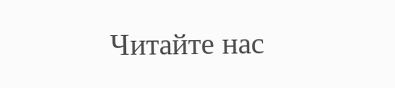Читайте нас